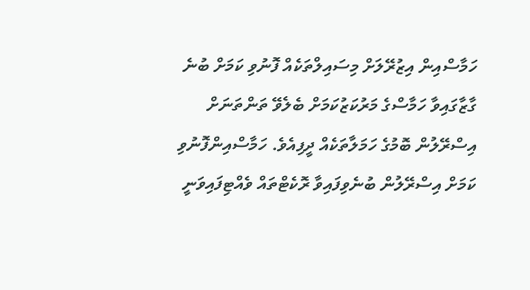ހަމާސްއިން އިޒުރޭލަށް މިސައިލްތަކެއް ފޮނުވި ކަމަށް ބުނެ ގާޒާގައިވާ ހަމާސްގެ މަރުކަޒުކަމަށް ބެލެވޭ ތަންތަނަށް އިސްރޭލުން ބޮމުގެ ހަމަލާތަކެއް ދީފިއެވެ. ހަމާސްއިންފޮނުވި ކަމަށް އިސްރޭލުން ބުނެވިފައިވާ ރޮކެޓްތައް ވެއްޓިފައިވަނީ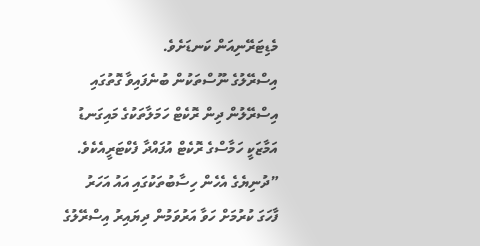މެޑިޓަރޭނިއަން ކަނޑަށެވެ.
އިސްރޭލުގެ ނޫސްތަކުން ބުނެފައިވާ ގޮތުގައި އިސްރޭލުން ދިން ރޮކެޓް ހަމަލާތަކުގެ މައިގަނޑު އަމާޒަކީ ހަމާސްގެ ރޮކެޓް އުފައްދާ ފެކްޓަރީއެކެވެ.
”ދުނިޔެގެ އެހެން ހިސާބުތަކުގައި އައު އަހަރު ފާހަގަ ކުރުމަށް ހަވާ އަރުވަމުން ދިޔައިރު އިސްރޭލުގެ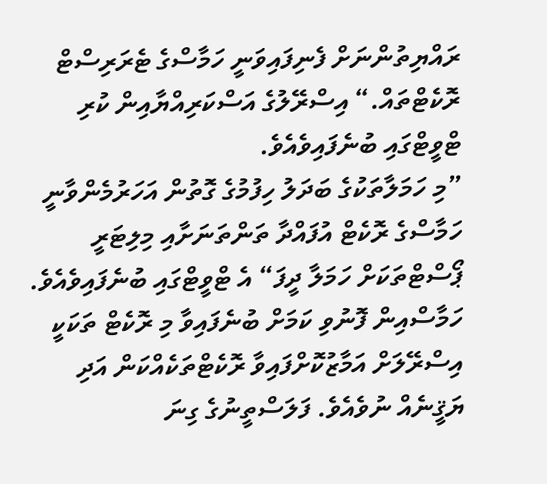ރައްޔިތުންނަށް ފެނިފައިވަނީ ހަމާސްގެ ޓެރަރިސްޓް ރޮކެޓްތައް.“ އިސްރޭލުގެ އަސްކަރިއްޔާއިން ކުރި ޓްވީޓްގައި ބުނެފައިވެއެވެ.
”މި ހަމަލާތަކުގެ ބަދަލު ހިފުމުގެ ގޮތުން އަހަރުމެންވާނީ ހަމާސްގެ ރޮކެޓް އުފައްދާ ތަންތަނަށާއި މިލިޓަރީ ޕޯސްޓްތަކަށް ހަމަލާ ދީފަ“ އެ ޓްވީޓްގައި ބުނެފައިވެއެވެ.
ހަމާސްއިން ފޮނުވި ކަމަށް ބުނެފައިވާ މި ރޮކެޓް ތަކަކީ އިސްރޭލަށް އަމާޒުކޮށްފައިވާ ރޮކެޓްތަކެއްކަން އަދި ޔަޤީނެއް ނުވެއެވެ. ފަލަސްތީނުގެ ގިނަ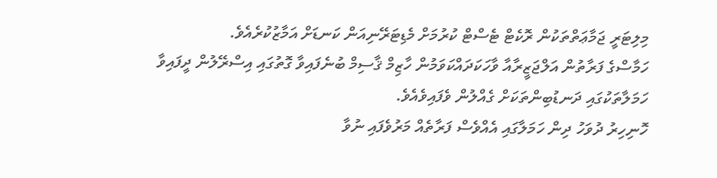މިލިޓަރީ ޖަމާޢަތްތަކުން ރޮކެޓް ޓެސްޓް ކުރުމަށް މެޑިޓަރޭނިއަން ކަނޑަށް އަމާޒުކުރެއެވެ.
ހަމާސްގެ ފަރާތުން އަލްޖަޒީރާއާ ވާހަކަދައްކަވަމުން ހާޒިމް ޤާސިމް ބުނެފައިވާ ގޮތުގައި އިސްރޭލުން ދީފައިވާ ހަމަލާތަކުގައި ދަނޑުބިންތަކަށް ގެއްލުން ވެފައިވެއެވެ.
ހޮނިހިރު ދުވަހު ދިން ހަމަލާގައި އެއްވެސް ފަރާތެއް މަރުވެފައި ނުވާ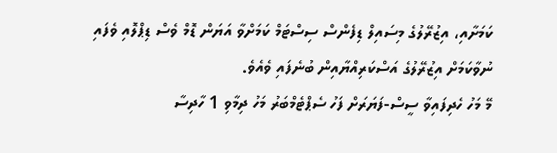ކަމަށާއި، އިޒުރޭލުގެ މިސައިލް ޑިފެންސް ސިސްޓަމް ކަމަށްވާ އަޔަން ޑޮމް ވެސް ޑިޕްލޮއި ވެފައި ނުވާކަމަށް އިޒުރޭލުގެ އަސްކަރިއްޔާއިން ބުނެފައި ވެއެވެ.
މޭ މަހު ހެދިފައިވާ ސީސް-ފަޔަރަށް ފަހު ސެޕްޓެމްބަރު މަހު ދިމާވި 1 ހާދިސާ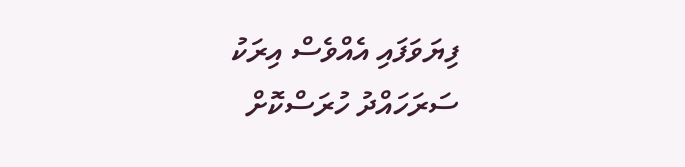ފިޔަވަފައި އެއްވެސް އިރަކު ސަރަހައްދު ހުރަސްކޮށް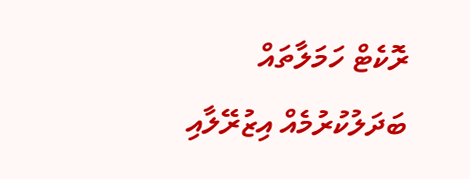ރޮކެޓް ހަމަލާތައް ބަދަލުކުރުމެއް އިޒުރޭލާއި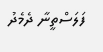ފަލަސްތީނާ ދެމެދު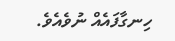ހިނގާފައެއް ނުވެއެވެ.